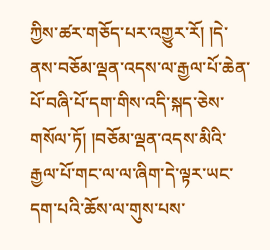ཀྱིས་ཚར་གཅོད་པར་འགྱུར་རོ། །དེ་ནས་བཅོམ་ལྡན་འདས་ལ་རྒྱལ་པོ་ཆེན་པོ་བཞི་པོ་དག་གིས་འདི་སྐད་ཅེས་གསོལ་ཏོ། །བཅོམ་ལྡན་འདས་མིའི་རྒྱལ་པོ་གང་ལ་ལ་ཞིག་དེ་ལྟར་ཡང་དག་པའི་ཆོས་ལ་གུས་པས་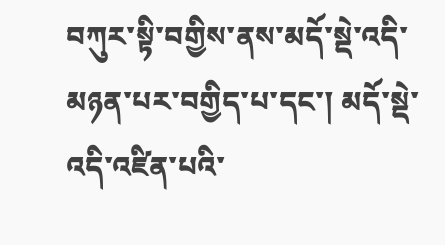བཀུར་སྟི་བགྱིས་ནས་མདོ་སྡེ་འདི་མཉན་པར་བགྱིད་པ་དང་། མདོ་སྡེ་འདི་འཛིན་པའི་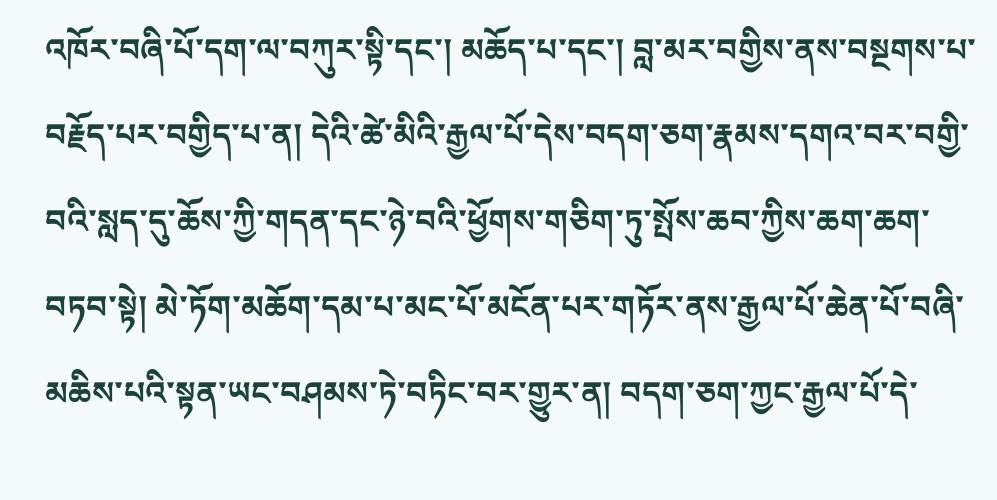འཁོར་བཞི་པོ་དག་ལ་བཀུར་སྟི་དང་། མཆོད་པ་དང་། བླ་མར་བགྱིས་ནས་བསྔགས་པ་བརྗོད་པར་བགྱིད་པ་ན། དེའི་ཚེ་མིའི་རྒྱལ་པོ་དེས་བདག་ཅག་རྣམས་དགའ་བར་བགྱི་བའི་སླད་དུ་ཆོས་ཀྱི་གདན་དང་ཉེ་བའི་ཕྱོགས་གཅིག་ཏུ་སྤོས་ཆབ་ཀྱིས་ཆག་ཆག་བཏབ་སྟེ། མེ་ཏོག་མཆོག་དམ་པ་མང་པོ་མངོན་པར་གཏོར་ནས་རྒྱལ་པོ་ཆེན་པོ་བཞི་མཆིས་པའི་སྟན་ཡང་བཤམས་ཏེ་བཏིང་བར་གྱུར་ན། བདག་ཅག་ཀྱང་རྒྱལ་པོ་དེ་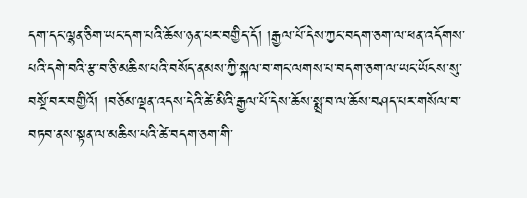དག་དང་ལྷན་ཅིག་ཡང་དག་པའི་ཆོས་ཉན་པར་བགྱིད་དོ། །རྒྱལ་པོ་དེས་ཀྱང་བདག་ཅག་ལ་ཕན་འདོགས་པའི་དགེ་བའི་རྩ་བ་ཅི་མཆིས་པའི་བསོད་ནམས་ཀྱི་སྐལ་བ་གང་ལགས་པ་བདག་ཅག་ལ་ཡང་ཡོངས་སུ་བསྔོ་བར་བགྱིའོ། །བཅོམ་ལྡན་འདས་དེའི་ཚེ་མིའི་རྒྱལ་པོ་དེས་ཆོས་སྨྲ་བ་ལ་ཆོས་བཤད་པར་གསོལ་བ་བཏབ་ནས་སྟན་ལ་མཆིས་པའི་ཚེ་བདག་ཅག་གི་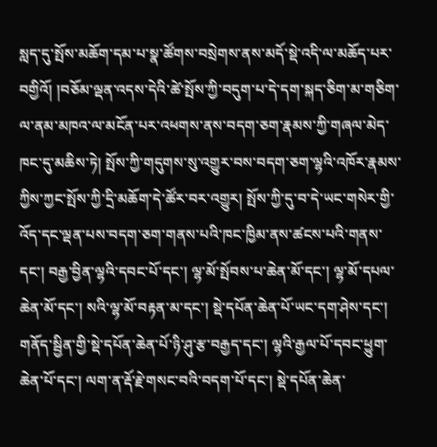སླད་དུ་སྤོས་མཆོག་དམ་པ་སྣ་ཚོགས་བསྲེགས་ནས་མདོ་སྡེ་འདི་ལ་མཆོད་པར་བགྱིའོ། །བཅོམ་ལྡན་འདས་དེའི་ཚེ་སྤོས་ཀྱི་བདུག་པ་དེ་དག་སྐད་ཅིག་མ་གཅིག་ལ་ནམ་མཁའ་ལ་མངོན་པར་འཕགས་ནས་བདག་ཅག་རྣམས་ཀྱི་གཞལ་མེད་ཁང་དུ་མཆིས་ཏེ། སྤོས་ཀྱི་གདུགས་སུ་འགྱུར་བས་བདག་ཅག་ལྷའི་འཁོར་རྣམས་ཀྱིས་ཀྱང་སྤོས་ཀྱི་དྲི་མཆོག་དེ་ཚོར་བར་འགྱུར། སྤོས་ཀྱི་དུ་བ་དེ་ཡང་གསེར་གྱི་འོད་དང་ལྡན་པས་བདག་ཅག་གནས་པའི་ཁང་ཁྱིམ་ནས་ཚངས་པའི་གནས་དང་། བརྒྱ་བྱིན་ལྷའི་དབང་པོ་དང་། ལྷ་མོ་སྤོབས་པ་ཆེན་མོ་དང་། ལྷ་མོ་དཔལ་ཆེན་མོ་དང་། སའི་ལྷ་མོ་བརྟན་མ་དང་། སྡེ་དཔོན་ཆེན་པོ་ཡང་དག་ཤེས་དང་། གནོད་སྦྱིན་གྱི་སྡེ་དཔོན་ཆེན་པོ་ཉི་ཤུ་རྩ་བརྒྱད་དང་། ལྷའི་རྒྱལ་པོ་དབང་ཕྱུག་ཆེན་པོ་དང་། ལག་ན་རྡོ་རྗེ་གསང་བའི་བདག་པོ་དང་། སྡེ་དཔོན་ཆེན་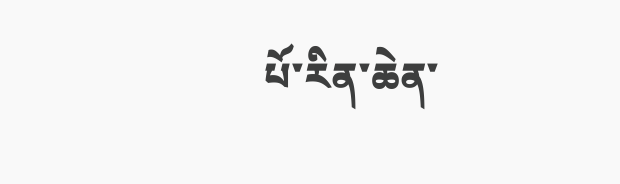པོ་རིན་ཆེན་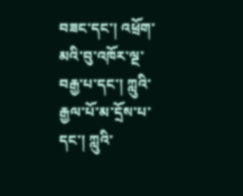བཟང་དང་། འཕྲོག་མའི་བུ་འཁོར་ལྔ་བརྒྱ་པ་དང་། ཀླུའི་རྒྱལ་པོ་མ་དྲོས་པ་དང་། ཀླུའི་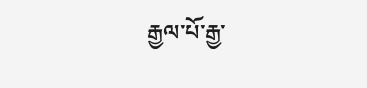རྒྱལ་པོ་རྒྱ་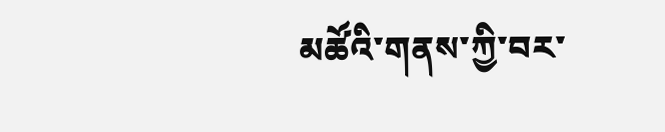མཚོའི་གནས་ཀྱི་བར་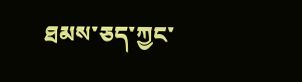ཐམས་ཅད་ཀྱང་